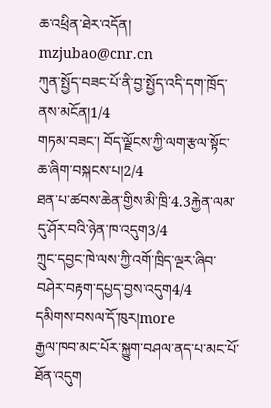ཆ་འཕྲིན་ཐེར་འདོན། mzjubao@cnr.cn
ཀུན་སྤྱོད་བཟང་པོ་ནི་བྱ་སྤྱོད་འདི་དག་ཁྲོད་ནས་མངོན།1/4
གཏམ་བཟང་། བོད་ལྗོངས་ཀྱི་ལག་རྩལ་སྟོང་ཆ་ཞིག་བསྐངས་པ།2/4
ཐན་པ་ཚབས་ཆེན་གྱིས་མི་ཁྲི་4.3རྐྱེན་ལམ་དུ་ཤོར་བའི་ཉེན་ཁ་འདུག3/4
ཀྲུང་དབྱང་ཁེ་ལས་ཀྱི་འགོ་ཁྲིད་ལྔར་ཞིབ་བཤེར་བརྟག་དཔྱད་བྱས་འདུག4/4
དམིགས་བསལ་དོ་ཁུར།more
རྒྱལ་ཁབ་མང་པོར་སྐྱུག་བཤལ་ནད་པ་མང་པོ་ཐོན་འདུག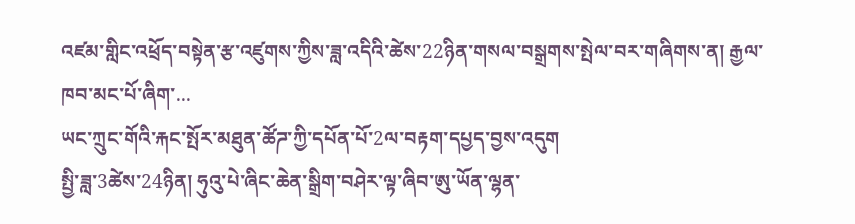འཛམ་གླིང་འཕྲོད་བསྟེན་རྩ་འཛུགས་ཀྱིས་ཟླ་འདིའི་ཚེས་22ཉིན་གསལ་བསྒྲགས་སྤེལ་བར་གཞིགས་ན། རྒྱལ་ཁབ་མང་པོ་ཞིག་...
ཡང་ཀྲུང་གོའི་རྐང་སྤོར་མཐུན་ཚོཌ་ཀྱི་དཔོན་པོ་2ལ་བརྟག་དཔྱད་བྱས་འདུག
སྤྱི་ཟླ་3ཚེས་24ཉིན། ཧུའུ་པེ་ཞིང་ཆེན་སྒྲིག་བཤེར་ལྟ་ཞིབ་ཨུ་ཡོན་ལྷན་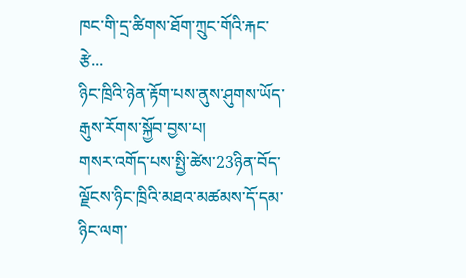ཁང་གི་དྲ་ཚིགས་ཐོག་ཀྲུང་གོའི་རྐང་རྩེ...
ཉིང་ཁྲིའི་ཉེན་རྟོག་པས་ནུས་ཤུགས་ཡོད་རྒུས་རོགས་སྐྱོབ་བྱས་པ།
གསར་འགོད་པས་སྤྱི་ཚེས་23ཉིན་བོད་ལྗོངས་ཉིང་ཁྲིའི་མཐའ་མཚམས་དོ་དམ་ཉིང་ལག་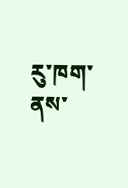རུ་ཁག་ནས་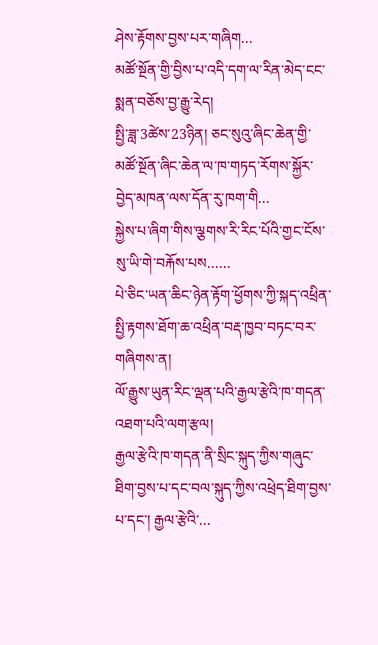ཤེས་རྟོགས་བྱས་པར་གཞིག...
མཚོ་སྔོན་གྱི་བྱིས་པ་འདི་དག་ལ་རིན་མེད་ངང་སྨན་བཅོས་བྱ་རྒྱུ་རེད།
སྤྱི་ཟླ་3ཚེས་23ཉིན། ཅང་སུའུ་ཞིང་ཆེན་གྱི་མཚོ་སྔོན་ཞིང་ཆེན་ལ་ཁ་གཏད་རོགས་སྐྱོར་བྱེད་མཁན་ལས་དོན་རུ་ཁག་གི...
སྐྱེས་པ་ཞིག་གིས་ལྕགས་རི་རིང་པོའི་གྱང་ངོས་སུ་ཡི་གེ་བརྐོས་པས......
པེ་ཅིང་ཡན་ཆིང་ཉེན་རྟོག་ཕྱོགས་ཀྱི་སྐད་འཕྲིན་སྤྱི་རྟགས་ཐོག་ཆ་འཕྲིན་བརྡ་ཁྱབ་བཏང་བར་གཞིགས་ན།
ལོ་རྒྱུས་ཡུན་རིང་ལྡན་པའི་རྒྱལ་རྩེའི་ཁ་གདན་འཐག་པའི་ལག་རྩལ།
རྒྱལ་རྩེའི་ཁ་གདན་ནི་སྲིང་སྐུད་ཀྱིས་གཞུང་ཐིག་བྱས་པ་དང་བལ་སྐུད་ཀྱིས་འཕྲེད་ཐིག་བྱས་པ་དང་། རྒྱལ་རྩེའི་...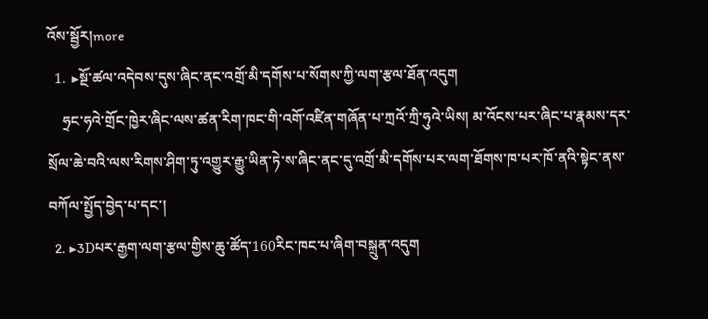འོས་སྦྱོར།more
  1. ▶སྔོ་ཚལ་འདེབས་དུས་ཞིང་ནང་འགྲོ་མི་དགོས་པ་སོགས་ཀྱི་ལག་རྩལ་ཐོན་འདུག
    ཧྲང་ཧའེ་གྲོང་ཁྱེར་ཞིང་ལས་ཚན་རིག་ཁང་གི་འགོ་འཛིན་གཞོན་པ་ཀྲའོ་ཀྲི་ཧུའེ་ཡིས། མ་འོངས་པར་ཞིང་པ་རྣམས་དར་སྲོལ་ཆེ་བའི་ལས་རིགས་ཤིག་ཏུ་འགྱུར་རྒྱུ་ཡིན་ཏེ་ས་ཞིང་ནང་དུ་འགྲོ་མི་དགོས་པར་ལག་ཐོགས་ཁ་པར་ཁོ་ནའི་སྟེང་ནས་བཀོལ་སྤྱོད་བྱེད་པ་དང་།
  2. ▶3Dཔར་རྒྱག་ལག་རྩལ་གྱིས་ཆུ་ཚོད་160རིང་ཁང་པ་ཞིག་བསྐྲུན་འདུག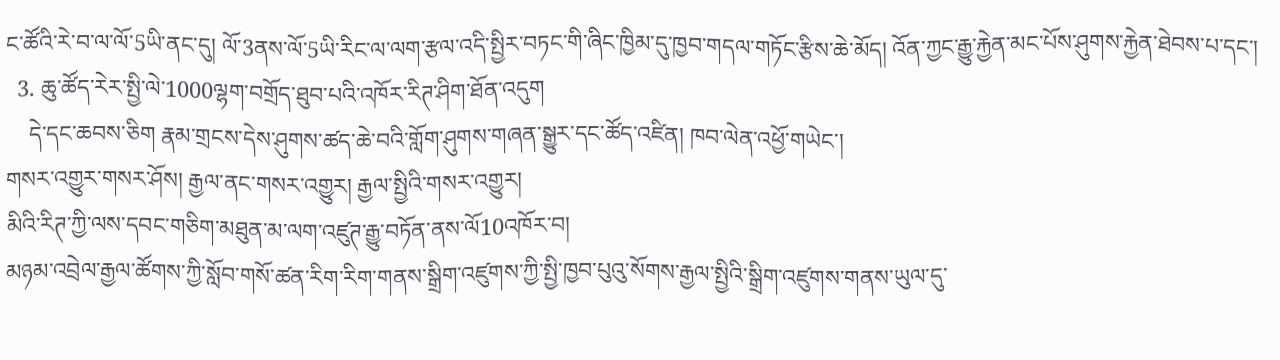ང་ཚོའི་རེ་བ་ལ་ལོ་5ཡི་ནང་དུ། ལོ་3ནས་ལོ་5ཡི་རིང་ལ་ལག་རྩལ་འདི་སྤྱིར་བཏང་གི་ཞིང་ཁྱིམ་དུ་ཁྱབ་གདལ་གཏོང་རྩིས་ཆེ་མོད། འོན་ཀྱང་རྒྱུ་རྐྱེན་མང་པོས་ཤུགས་རྐྱེན་ཐེབས་པ་དང་།
  3. ཆུ་ཚོད་རེར་སྤྱི་ལེ་1000ལྷག་བགྲོད་ཐུབ་པའི་འཁོར་རིཊ་ཤིག་ཐོན་འདུག
    དེ་དང་ཆབས་ཅིག རྣམ་གྲངས་དེས་ཤུགས་ཚད་ཆེ་བའི་གློག་ཤུགས་གཞན་སྒྱུར་དང་ཚོད་འཛིན། ཁབ་ལེན་འཕྱོ་གཡེང་།
གསར་འགྱུར་གསར་ཤོས། རྒྱལ་ནང་གསར་འགྱུར། རྒྱལ་སྤྱིའི་གསར་འགྱུར།
མིའི་རིཊ་ཀྱི་ལས་དབང་གཅིག་མཐུན་མ་ལག་འཛུཊ་རྒྱུ་བཏོན་ནས་ལོ10འཁོར་བ།
མཉམ་འབྲེལ་རྒྱལ་ཚོགས་ཀྱི་སློབ་གསོ་ཚན་རིག་རིག་གནས་སྒྲིག་འཛུགས་ཀྱི་སྤྱི་ཁྱབ་པུའུ་སོགས་རྒྱལ་སྤྱིའི་སྒྲིག་འཛུགས་གནས་ཡུལ་དུ་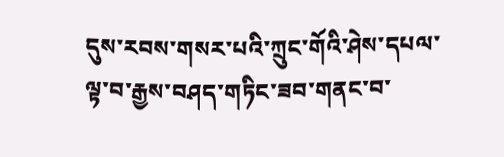དུས་རབས་གསར་པའི་ཀྲུང་གོའི་ཤེས་དཔལ་ལྟ་བ་རྒྱས་བཤད་གཏིང་ཟབ་གནང་བ་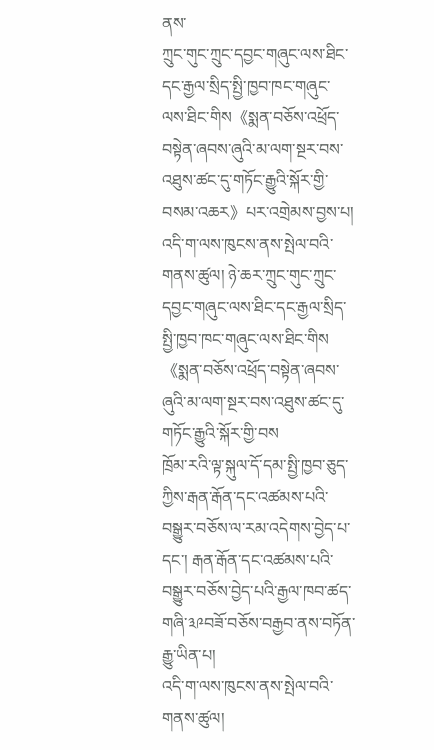ནས་
ཀྲུང་གུང་ཀྲུང་དབྱང་གཞུང་ལས་ཐིང་དང་རྒྱལ་སྲིད་སྤྱི་ཁྱབ་ཁང་གཞུང་ལས་ཐིང་གིས《སྨན་བཅོས་འཕྲོད་བསྟེན་ཞབས་ཞུའི་མ་ལག་སྔར་བས་འཐུས་ཚང་དུ་གཏོང་རྒྱུའི་སྐོར་གྱི་བསམ་འཆར》པར་འགྲེམས་བྱས་པ།
འདི་ག་ལས་ཁུངས་ནས་སྤེལ་བའི་གནས་ཚུལ། ཉེ་ཆར་ཀྲུང་གུང་ཀྲུང་དབྱང་གཞུང་ལས་ཐིང་དང་རྒྱལ་སྲིད་སྤྱི་ཁྱབ་ཁང་གཞུང་ལས་ཐིང་གིས《སྨན་བཅོས་འཕྲོད་བསྟེན་ཞབས་ཞུའི་མ་ལག་སྔར་བས་འཐུས་ཚང་དུ་གཏོང་རྒྱུའི་སྐོར་གྱི་བས
ཁྲོམ་རའི་ལྟ་སྐུལ་དོ་དམ་སྤྱི་ཁྱབ་ཅུད་ཀྱིས་རྒན་རྒོན་དང་འཚམས་པའི་བསྒྱུར་བཅོས་ལ་རམ་འདེགས་བྱེད་པ་དང་། རྒན་རྒོན་དང་འཚམས་པའི་བསྒྱུར་བཅོས་བྱེད་པའི་རྒྱལ་ཁབ་ཚད་གཞི་༣༩བཟོ་བཅོས་བརྒྱབ་ནས་བཏོན་རྒྱུ་ཡིན་པ།
འདི་ག་ལས་ཁུངས་ནས་སྤེལ་བའི་གནས་ཚུལ།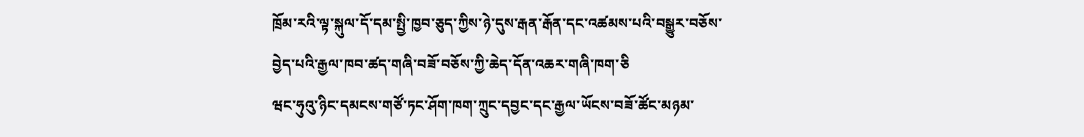ཁྲོམ་རའི་ལྟ་སྐུལ་དོ་དམ་སྤྱི་ཁྱབ་ཅུད་ཀྱིས་ཉེ་དུས་རྒན་རྒོན་དང་འཚམས་པའི་བསྒྱུར་བཅོས་བྱེད་པའི་རྒྱལ་ཁབ་ཚད་གཞི་བཟོ་བཅོས་ཀྱི་ཆེད་དོན་འཆར་གཞི་ཁག་ཅི
ཝང་ཧུའུ་ཉིང་དམངས་གཙོ་ཏང་ཤོག་ཁག་ཀྲུང་དབྱང་དང་རྒྱལ་ཡོངས་བཟོ་ཚོང་མཉམ་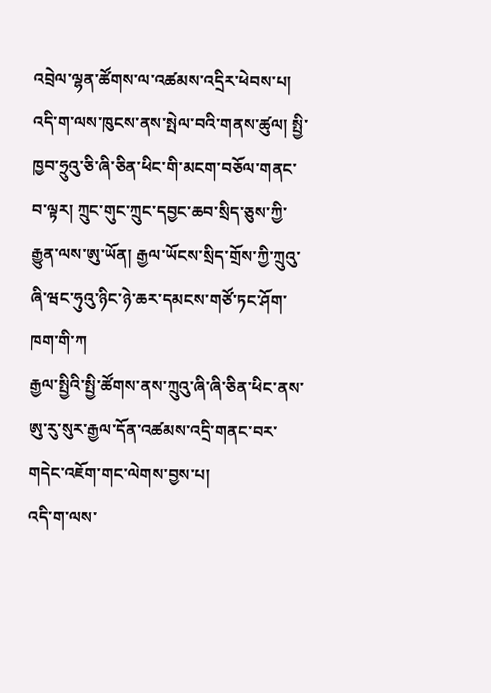འབྲེལ་ལྷན་ཚོགས་ལ་འཚམས་འདྲིར་ཕེབས་པ།
འདི་ག་ལས་ཁུངས་ནས་སྤེལ་བའི་གནས་ཚུལ། སྤྱི་ཁྱབ་ཧྲུའུ་ཅི་ཞི་ཅིན་ཕིང་གི་མངག་བཅོལ་གནང་བ་ལྟར། ཀྲུང་གུང་ཀྲུང་དབྱང་ཆབ་སྲིད་ཅུས་ཀྱི་རྒྱུན་ལས་ཨུ་ཡོན། རྒྱལ་ཡོངས་སྲིད་གྲོས་ཀྱི་ཀྲུའུ་ཞི་ཝང་ཧུའུ་ཉིང་ཉེ་ཆར་དམངས་གཙོ་ཏང་ཤོག་ཁག་གི་ཀ
རྒྱལ་སྤྱིའི་སྤྱི་ཚོགས་ནས་ཀྲུའུ་ཞི་ཞི་ཅིན་ཕིང་ནས་ཨུ་རུ་སུར་རྒྱལ་དོན་འཚམས་འདྲི་གནང་བར་གདེང་འཇོག་གང་ལེགས་བྱས་པ།
འདི་ག་ལས་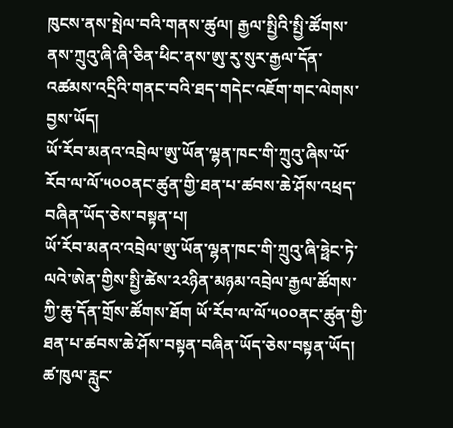ཁུངས་ནས་སྤེལ་བའི་གནས་ཚུལ། རྒྱལ་སྤྱིའི་སྤྱི་ཚོགས་ནས་ཀྲུའུ་ཞི་ཞི་ཅིན་ཕིང་ནས་ཨུ་རུ་སུར་རྒྱལ་དོན་འཚམས་འདྲིའི་གནང་བའི་ཐད་གདེང་འཇོག་གང་ལེགས་བྱས་ཡོད།
ཡོ་རོབ་མནའ་འབྲེལ་ཨུ་ཡོན་ལྷན་ཁང་གི་ཀྲུའུ་ཞིས་ཡོ་རོབ་ལ་ལོ་༥༠༠ནང་ཚུན་གྱི་ཐན་པ་ཚབས་ཆེ་ཤོས་འཕྲད་བཞིན་ཡོད་ཅེས་བསྟན་པ།
ཡོ་རོབ་མནའ་འབྲེལ་ཨུ་ཡོན་ལྷན་ཁང་གི་ཀྲུའུ་ཞི་ཧྥེང་ཏེ་ལའེ་ཨེན་གྱིས་སྤྱི་ཚེས་༢༢ཉིན་མཉམ་འབྲེལ་རྒྱལ་ཚོགས་ཀྱི་ཆུ་དོན་གྲོས་ཚོགས་ཐོག ཡོ་རོབ་ལ་ལོ་༥༠༠ནང་ཚུན་གྱི་ཐན་པ་ཚབས་ཆེ་ཤོས་བསྟན་བཞིན་ཡོད་ཅེས་བསྟན་ཡོད།
ཚ་ཁུལ་རླུང་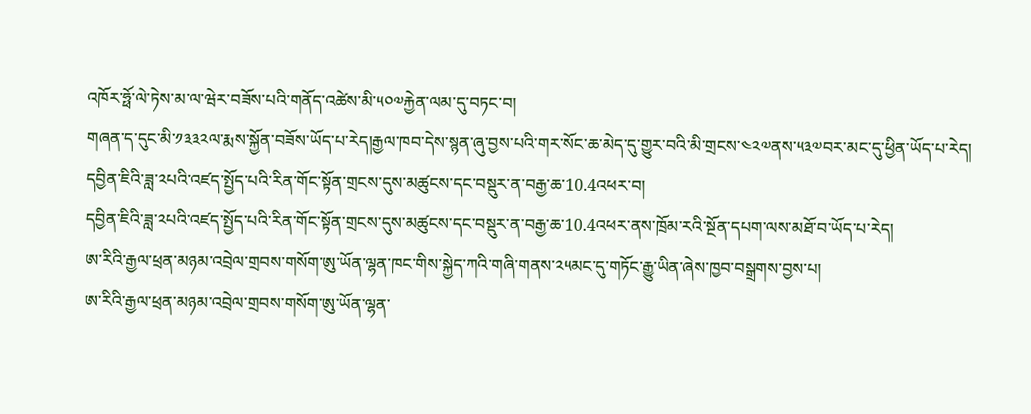འཁོར་ཧྥོ་ལེ་ཏེས་མ་ལ་ཝེར་བཟོས་པའི་གནོད་འཚེས་མི་༥༠༧རྐྱེན་ལམ་དུ་བཏང་བ།
གཞན་ད་དུང་མི་༡༣༣༢ལ་རྨས་སྐྱོན་བཟོས་ཡོད་པ་རེད།རྒྱལ་ཁབ་དེས་སྙན་ཞུ་བྱས་པའི་གར་སོང་ཆ་མེད་དུ་གྱུར་བའི་མི་གྲངས་༤༢༧ནས་༥༣༧བར་མང་དུ་ཕྱིན་ཡོད་པ་རེད།
དབྱིན་ཇིའི་ཟླ་༢པའི་འཛད་སྤྱོད་པའི་རིན་གོང་སྟོན་གྲངས་དུས་མཚུངས་དང་བསྡུར་ན་བརྒྱ་ཆ་10.4འཕར་བ།
དབྱིན་ཇིའི་ཟླ་༢པའི་འཛད་སྤྱོད་པའི་རིན་གོང་སྟོན་གྲངས་དུས་མཚུངས་དང་བསྡུར་ན་བརྒྱ་ཆ་10.4འཕར་ནས་ཁྲོམ་རའི་སྔོན་དཔག་ལས་མཐོ་བ་ཡོད་པ་རེད།
ཨ་རིའི་རྒྱལ་ཕྲན་མཉམ་འབྲེལ་གྲབས་གསོག་ཨུ་ཡོན་ལྷན་ཁང་གིས་སྐྱེད་ཀའི་གཞི་གནས་༢༥མང་དུ་གཏོང་རྒྱུ་ཡིན་ཞེས་ཁྱབ་བསྒྲགས་བྱས་པ།
ཨ་རིའི་རྒྱལ་ཕྲན་མཉམ་འབྲེལ་གྲབས་གསོག་ཨུ་ཡོན་ལྷན་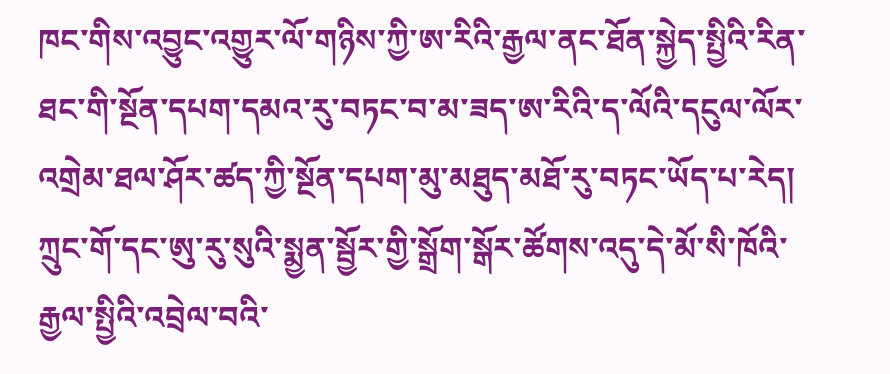ཁང་གིས་འབྱུང་འགྱུར་ལོ་གཉིས་ཀྱི་ཨ་རིའི་རྒྱལ་ནང་ཐོན་སྐྱེད་སྤྱིའི་རིན་ཐང་གི་སྔོན་དཔག་དམའ་རུ་བཏང་བ་མ་ཟད་ཨ་རིའི་ད་ལོའི་དངུལ་ལོར་འགྲེམ་ཐལ་ཤོར་ཚད་ཀྱི་སྔོན་དཔག་མུ་མཐུད་མཐོ་རུ་བཏང་ཡོད་པ་རེད།
ཀྲུང་གོ་དང་ཨུ་རུ་སུའི་སྨྱན་སྦྱོར་གྱི་སྒྲོག་སྒོར་ཚོགས་འདུ་དེ་མོ་སི་ཁོའི་རྒྱལ་སྤྱིའི་འབྲེལ་བའི་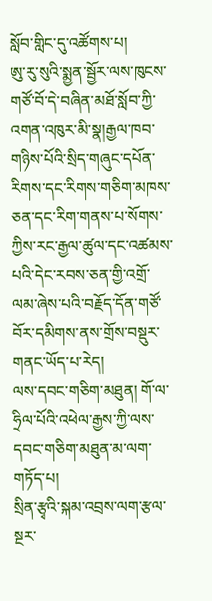སློབ་གླིང་དུ་འཚོགས་པ།
ཨུ་རུ་སུའི་སྨྱན་སྦྱོར་ལས་ཁུངས་གཙོ་བོ་དེ་བཞིན་མཐོ་སློབ་ཀྱི་འགན་འཁུར་མི་སྣ།རྒྱལ་ཁབ་གཉིས་པོའི་སྲིད་གཞུང་དཔོན་རིགས་དང་རིགས་གཅིག་མཁས་ཅན་དང་རིག་གནས་པ་སོགས་ཀྱིས་རང་རྒྱལ་ཚུལ་དང་འཚམས་པའི་དེང་རབས་ཅན་གྱི་འགྲོ་ལམ་ཞེས་པའི་བརྗོད་དོན་གཙོ་བོར་དམིགས་ནས་གྲོས་བསྡུར་གནང་ཡོད་པ་རེད།
ལས་དབང་གཅིག་མཐུན། གོ་ལ་ཧྲིལ་པོའི་འཕེལ་རྒྱས་ཀྱི་ལས་དབང་གཅིག་མཐུན་མ་ལག་གཏོད་པ།
སྲིན་རྩྭའི་སྐམ་འབྲས་ལག་རྩལ་སྔར་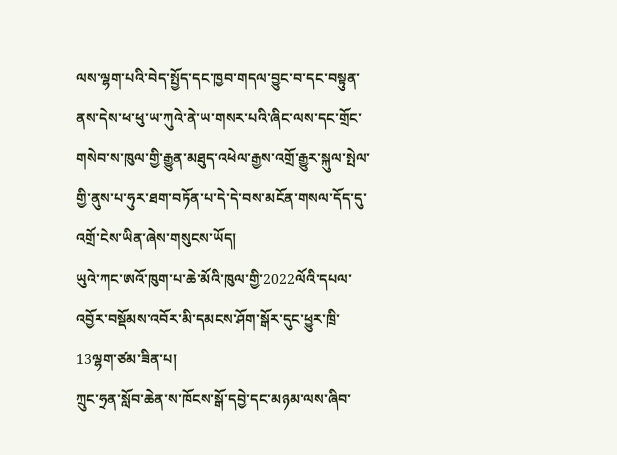ལས་ལྷག་པའི་བེད་སྤྱོད་དང་ཁྱབ་གདལ་བྱུང་བ་དང་བསྟུན་ནས་དེས་ཕ་ཕུ་ཡ་ཀུའེ་ནེ་ཡ་གསར་པའི་ཞིང་ལས་དང་གྲོང་གསེབ་ས་ཁུལ་གྱི་རྒྱུན་མཐུད་འཕེལ་རྒྱས་འགྲོ་རྒྱུར་སྐུལ་སྤེལ་གྱི་ནུས་པ་ཧུར་ཐག་བཏོན་པ་དེ་དེ་བས་མངོན་གསལ་དོད་དུ་འགྲོ་ངེས་ཡིན་ཞེས་གསུངས་ཡོད།
ཡུའེ་ཀང་ཨའོ་ཁུག་པ་ཆེ་མོའི་ཁུལ་གྱི་2022ལོའི་དཔལ་འབྱོར་བསྡོམས་འབོར་མི་དམངས་ཤོག་སྒོར་དུང་ཕྱུར་ཁྲི་13ལྷག་ཙམ་ཟིན་པ།
ཀྲུང་ཧྲན་སློབ་ཆེན་ས་ཁོངས་སྒོ་དབྱེ་དང་མཉམ་ལས་ཞིབ་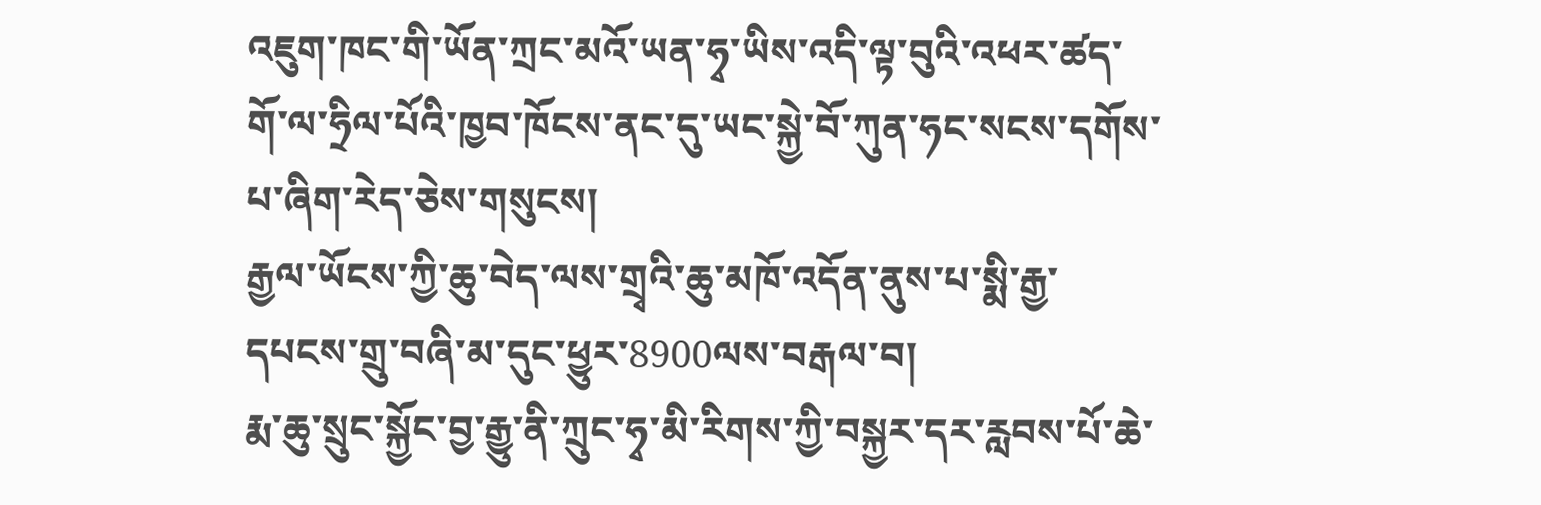འཇུག་ཁང་གི་ཡོན་ཀྲང་མའོ་ཡན་ཧྭ་ཡིས་འདི་ལྟ་བུའི་འཕར་ཚད་གོ་ལ་ཧྲིལ་པོའི་ཁྱབ་ཁོངས་ནང་དུ་ཡང་སྐྱེ་བོ་ཀུན་ཧང་སངས་དགོས་པ་ཞིག་རེད་ཅེས་གསུངས།
རྒྱལ་ཡོངས་ཀྱི་ཆུ་བེད་ལས་གྲྭའི་ཆུ་མཁོ་འདོན་ནུས་པ་སྨི་རྒྱ་དཔངས་གྲུ་བཞི་མ་དུང་ཕྱུར་8900ལས་བརྒལ་བ།
རྨ་ཆུ་སྲུང་སྐྱོང་བྱ་རྒྱུ་ནི་ཀྲུང་ཧྭ་མི་རིགས་ཀྱི་བསྐྱར་དར་རླབས་པོ་ཆེ་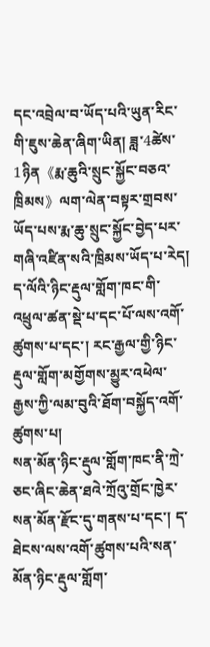དང་འབྲེལ་བ་ཡོད་པའི་ཡུན་རིང་གི་ཇུས་ཆེན་ཞིག་ཡིན། ཟླ་4ཚེས་1ཉིན《རྨ་ཆུའི་སྲུང་སྐྱོང་བཅའ་ཁྲིམས》ལག་ལེན་བསྟར་གྲབས་ཡོད་པས་རྨ་ཆུ་སྲུང་སྐྱོང་བྱེད་པར་གཞི་འཛིན་སའི་ཁྲིམས་ཡོད་པ་རེད།
ད་ལོའི་ཉིང་རྡུལ་གློག་ཁང་གི་འཕྲུལ་ཚན་སྡེ་པ་དང་པོ་ལས་འགོ་ཚུགས་པ་དང་། རང་རྒྱལ་གྱི་ཉིང་རྡུལ་གློག་མགྱོགས་མྱུར་འཕེལ་རྒྱས་ཀྱི་ལམ་བུའི་ཐོག་བསྐྱོད་འགོ་ཚུགས་པ།
སན་མོན་ཉིང་རྡུལ་གློག་ཁང་ནི་ཀྲེ་ཅང་ཞིང་ཆེན་ཐའེ་ཀྲོའུ་གྲོང་ཁྱེར་སན་མོན་རྫོང་དུ་གནས་པ་དང་། ད་ཐེངས་ལས་འགོ་ཚུགས་པའི་སན་མོན་ཉིང་རྡུལ་གློག་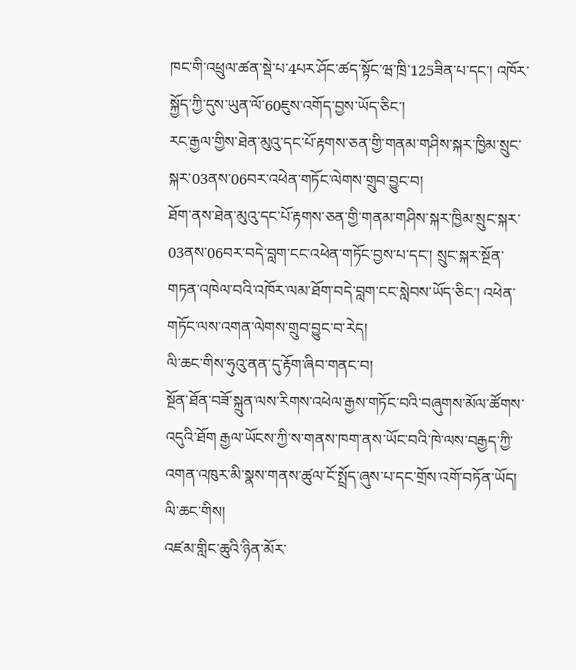ཁང་གི་འཕྲུལ་ཚན་སྡེ་པ་4པར་ཤོང་ཚད་སྟོང་ཝ་ཁྲི་125ཟིན་པ་དང་། འཁོར་སྐྱོད་ཀྱི་དུས་ཡུན་ལོ་60ཇུས་འགོད་བྱས་ཡོད་ཅིང་།
རང་རྒྱལ་གྱིས་ཐེན་མུའུ་དང་པོ་རྟགས་ཅན་གྱི་གནམ་གཤིས་སྐར་ཁྱིམ་སྲུང་སྐར་03ནས་06བར་འཕེན་གཏོང་ལེགས་གྲུབ་བྱུང་བ།
ཐོག་ནས་ཐེན་མུའུ་དང་པོ་རྟགས་ཅན་གྱི་གནམ་གཤིས་སྐར་ཁྱིམ་སྲུང་སྐར་03ནས་06བར་བདེ་བླག་ངང་འཕེན་གཏོང་བྱས་པ་དང་། སྲུང་སྐར་སྔོན་གཏན་འཁེལ་བའི་འཁོར་ལམ་ཐོག་བདེ་བླག་ངང་སླེབས་ཡོད་ཅིང་། འཕེན་གཏོང་ལས་འགན་ལེགས་གྲུབ་བྱུང་བ་རེད།
ལི་ཆང་གིས་ཧུའུ་ནན་དུ་རྟོག་ཞིབ་གནང་བ།
སྔོན་ཐོན་བཟོ་སྐྲུན་ལས་རིགས་འཕེལ་རྒྱས་གཏོང་བའི་བཞུགས་མོལ་ཚོགས་འདུའི་ཐོག རྒྱལ་ཡོངས་ཀྱི་ས་གནས་ཁག་ནས་ཡོང་བའི་ཁེ་ལས་བརྒྱད་ཀྱི་འགན་འཁུར་མི་སྣས་གནས་ཚུལ་ངོ་སྤྲོད་ཞུས་པ་དང་གྲོས་འགོ་བཏོན་ཡོད། ལི་ཆང་གིས།
འཛམ་གླིང་ཆུའི་ཉིན་མོར་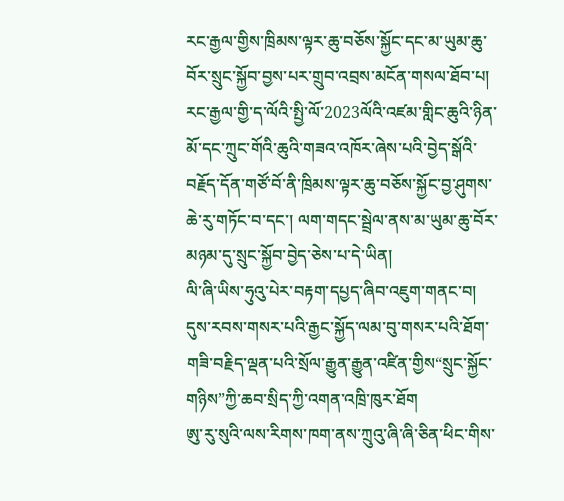རང་རྒྱལ་གྱིས་ཁྲིམས་ལྟར་ཆུ་བཅོས་སྐྱོང་དང་མ་ཡུམ་ཆུ་བོར་སྲུང་སྐྱོབ་བྱས་པར་གྲུབ་འབྲས་མངོན་གསལ་ཐོབ་པ།
རང་རྒྱལ་གྱི་ད་ལོའི་སྤྱི་ལོ་2023ལོའི་འཛམ་གླིང་ཆུའི་ཉིན་མོ་དང་ཀྲུང་གོའི་ཆུའི་གཟའ་འཁོར་ཞེས་པའི་བྱེད་སྒོའི་བརྗོད་དོན་གཙོ་བོ་ནི་ཁྲིམས་ལྟར་ཆུ་བཅོས་སྐྱོང་བྱ་ཤུགས་ཆེ་རུ་གཏོང་བ་དང་། ལག་གདང་སྦྲེལ་ནས་མ་ཡུམ་ཆུ་བོར་མཉམ་དུ་སྲུང་སྐྱོབ་བྱེད་ཅེས་པ་དེ་ཡིན།
ལི་ཞི་ཡིས་ཧུའུ་པེར་བརྟག་དཔྱད་ཞིབ་འཇུག་གནང་བ།
དུས་རབས་གསར་པའི་རྒྱང་སྐྱོད་ལམ་བུ་གསར་པའི་ཐོག་གཟི་བརྗིད་ལྡན་པའི་སྲོལ་རྒྱུན་རྒྱུན་འཛིན་གྱིས“སྲུང་སྐྱོང་གཉིས”ཀྱི་ཆབ་སྲིད་ཀྱི་འགན་འཁྲི་ཁུར་ཐོག
ཨུ་རུ་སུའི་ལས་རིགས་ཁག་ནས་ཀྲུའུ་ཞི་ཞི་ཅིན་ཕིང་གིས་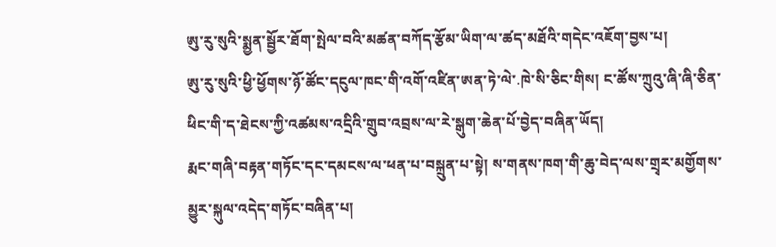ཨུ་རུ་སུའི་སྨྱན་སྦྱོར་ཐོག་སྤེལ་བའི་མཚན་བཀོད་རྩོམ་ཡིག་ལ་ཚད་མཐོའི་གདེང་འཇོག་བྱས་པ།
ཨུ་རུ་སུའི་ཕྱི་ཕྱོགས་ཉོ་ཚོང་དངུལ་ཁང་གི་འགོ་འཛིན་ཨན་ཏེ་ལེ་.ཁེ་སི་ཅིང་གིས། ང་ཚོས་ཀྲུའུ་ཞི་ཞི་ཅིན་ཕིང་གི་ད་ཐེངས་ཀྱི་འཚམས་འདྲིའི་གྲུབ་འབྲས་ལ་རེ་སྒུག་ཆེན་པོ་བྱེད་བཞིན་ཡོད།
རྨང་གཞི་བརྟན་གཏོང་དང་དམངས་ལ་ཕན་པ་བསྐྲུན་པ་སྟེ། ས་གནས་ཁག་གི་ཆུ་བེད་ལས་གྲྭར་མགྱོགས་མྱུར་སྐུལ་འདེད་གཏོང་བཞིན་པ།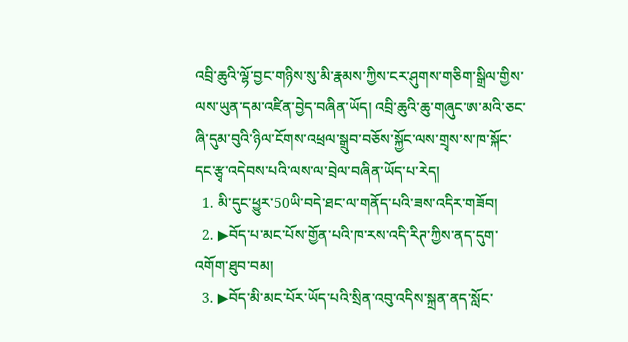འབྲི་ཆུའི་ལྷོ་བྱང་གཉིས་སུ་མི་རྣམས་ཀྱིས་ངར་ཤུགས་གཅིག་སྒྲིལ་གྱིས་ལས་ཡུན་དམ་འཛིན་བྱེད་བཞིན་ཡོད། འབྲི་ཆུའི་ཆུ་གཞུང་ཨ་མའི་ཅང་ཞི་དུམ་བུའི་ཉིལ་ངོགས་འཕྲལ་སྒྲུབ་བཅོས་སྐྱོང་ལས་གྲྭས་ས་ཁ་སྐོང་དང་རྩྭ་འདེབས་པའི་ལས་ལ་བྲེལ་བཞིན་ཡོད་པ་རེད།
  1. མི་དུང་ཕྱུར་50ཡི་བདེ་ཐང་ལ་གནོད་པའི་ཟས་འདིར་གཟོབ།
  2. ▶བོད་པ་མང་པོས་གྱོན་པའི་ཁ་རས་འདི་རིཊ་ཀྱིས་ནད་དུག་འགོག་ཐུབ་བམ།
  3. ▶བོད་མི་མང་པོར་ཡོད་པའི་སྲིན་འབུ་འདིས་སྐྲན་ནད་སློང་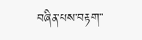བཞིན་པས་བརྟག་་